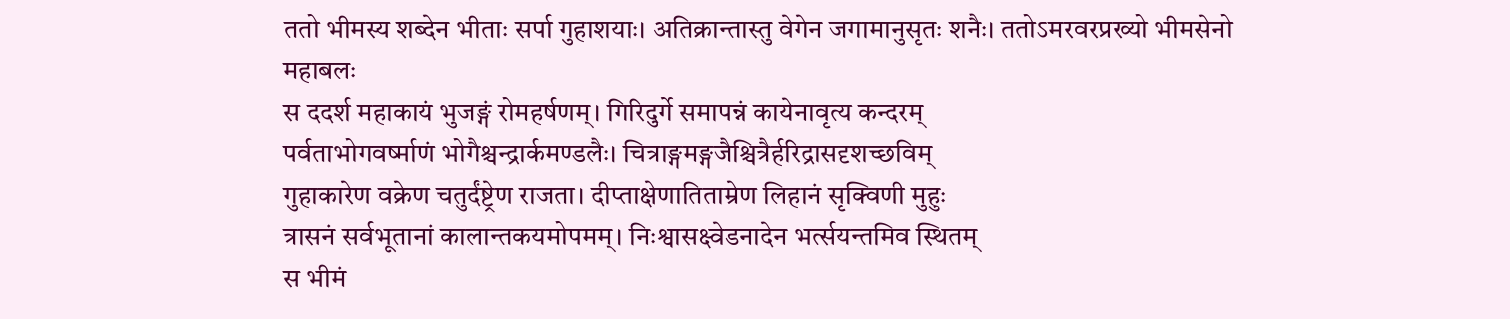ततो भीमस्य शब्देन भीताः सर्पा गुहाशयाः। अतिक्रान्तास्तु वेगेन जगामानुसृतः शनैः। ततोऽमरवरप्रख्यो भीमसेनो महाबलः
स ददर्श महाकायं भुजङ्गं रोमहर्षणम्। गिरिदुर्गे समापन्नं कायेनावृत्य कन्दरम्
पर्वताभोगवर्ष्माणं भोगैश्चन्द्रार्कमण्डलैः। चित्राङ्गमङ्गजैश्चित्रैर्हरिद्रासदृशच्छविम्
गुहाकारेण वक्रेण चतुर्दंष्ट्रेण राजता। दीप्ताक्षेणातिताम्रेण लिहानं सृक्विणी मुहुः
त्रासनं सर्वभूतानां कालान्तकयमोपमम्। निःश्वासक्ष्वेडनादेन भर्त्सयन्तमिव स्थितम्
स भीमं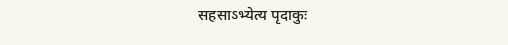सहसाऽभ्येत्य पृदाकुः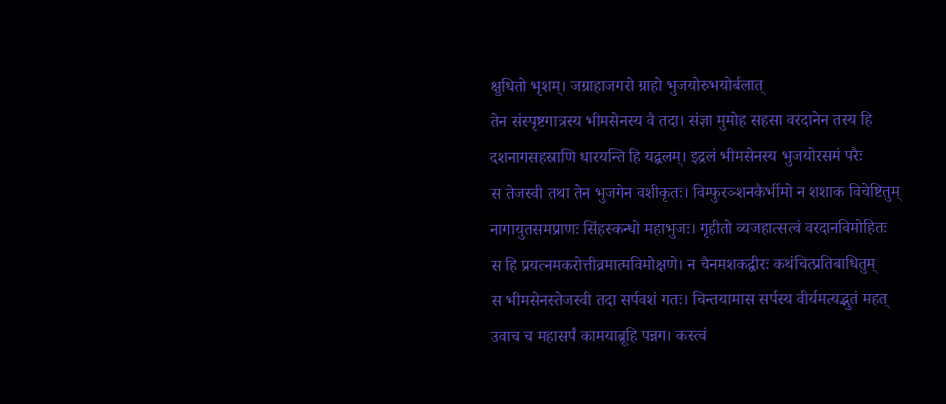क्षुधितो भृशम्। जग्राहाजगरो ग्राहो भुजयोरुभयोर्बलात्
तेन संस्पृष्टगात्रस्य भीमसेनस्य वै तदा। संज्ञा मुमोह सहसा वरदानेन तस्य हि
दशनागसहस्राणि धारयन्ति हि यद्बलम्। इद्रलं भीमसेनस्य भुजयोरसमं परैः
स तेजस्वी तथा तेन भुजगेन वशीकृतः। विम्फुरञ्शनकैर्भीमो न शशाक विचेष्टितुम्
नागायुतसमप्राणः सिंहस्कन्धो महाभुजः। गृहीतो व्यजहात्सत्वं वरदानविमोहितः
स हि प्रयत्नमकरोत्तीव्रमात्मविमोक्षणे। न चैनमशकद्वीरः कथंचित्प्रतिबाधितुम्
स भीमसेनस्तेजस्वी तदा सर्पवशं गतः। चिन्तयामास सर्पस्य वीर्यमत्यद्भुतं महत्
उवाच च महासर्पं कामयाब्रूहि पन्नग। कस्त्वं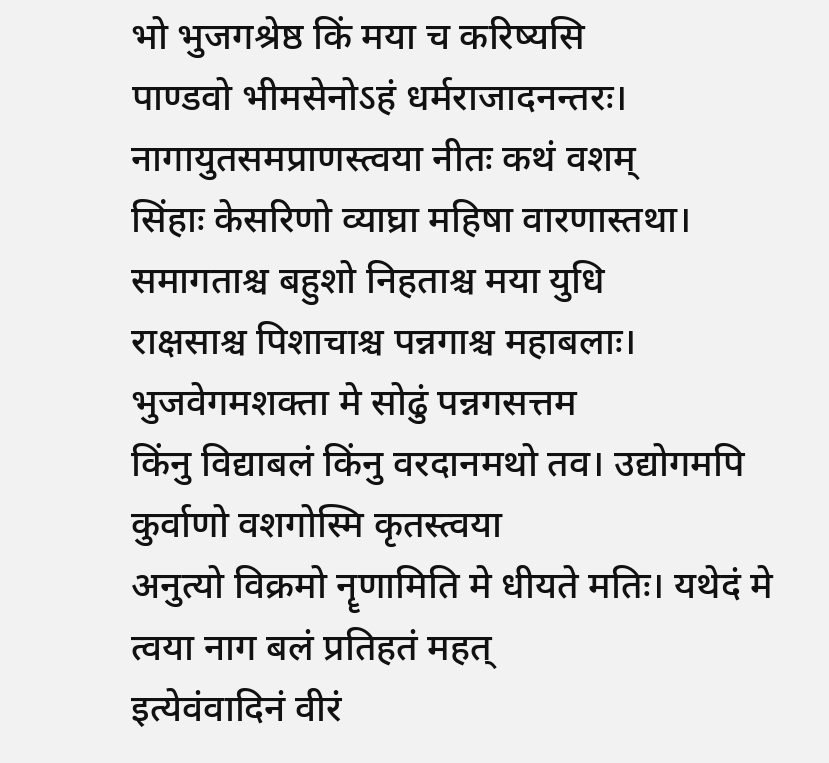भो भुजगश्रेष्ठ किं मया च करिष्यसि
पाण्डवो भीमसेनोऽहं धर्मराजादनन्तरः। नागायुतसमप्राणस्त्वया नीतः कथं वशम्
सिंहाः केसरिणो व्याघ्रा महिषा वारणास्तथा। समागताश्च बहुशो निहताश्च मया युधि
राक्षसाश्च पिशाचाश्च पन्नगाश्च महाबलाः। भुजवेगमशक्ता मे सोढुं पन्नगसत्तम
किंनु विद्याबलं किंनु वरदानमथो तव। उद्योगमपि कुर्वाणो वशगोस्मि कृतस्त्वया
अनुत्यो विक्रमो नॄणामिति मे धीयते मतिः। यथेदं मे त्वया नाग बलं प्रतिहतं महत्
इत्येवंवादिनं वीरं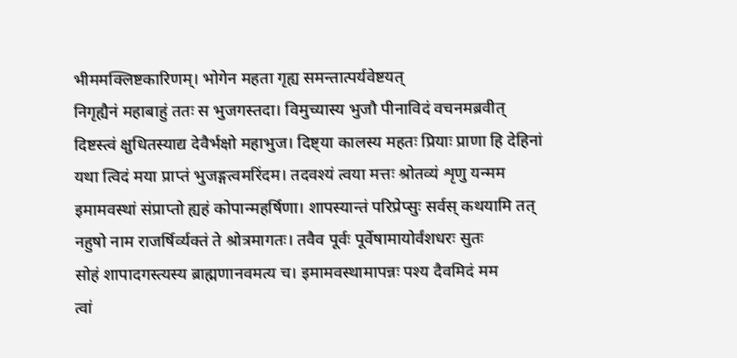भीममक्लिष्टकारिणम्। भोगेन महता गृह्य समन्तात्पर्यवेष्टयत्
निगृह्यैनं महाबाहुं ततः स भुजगस्तदा। विमुच्यास्य भुजौ पीनाविदं वचनमब्रवीत्
दिष्टस्त्वं क्षुधितस्याद्य देवैर्भक्षो महाभुज। दिष्ट्या कालस्य महतः प्रियाः प्राणा हि देहिनां
यथा त्विदं मया प्राप्तं भुजङ्गत्वमरिंदम। तदवश्यं त्वया मत्तः श्रोतव्यं शृणु यन्मम
इमामवस्थां संप्राप्तो ह्यहं कोपान्महर्षिणा। शापस्यान्तं परिप्रेप्सुः सर्वस् कथयामि तत्
नहुषो नाम राजर्षिर्व्यक्तं ते श्रोत्रमागतः। तवैव पूर्वः पूर्वेषामायोर्वंशधरः सुतः
सोहं शापादगस्त्यस्य ब्राह्मणानवमत्य च। इमामवस्थामापन्नः पश्य दैवमिदं मम
त्वां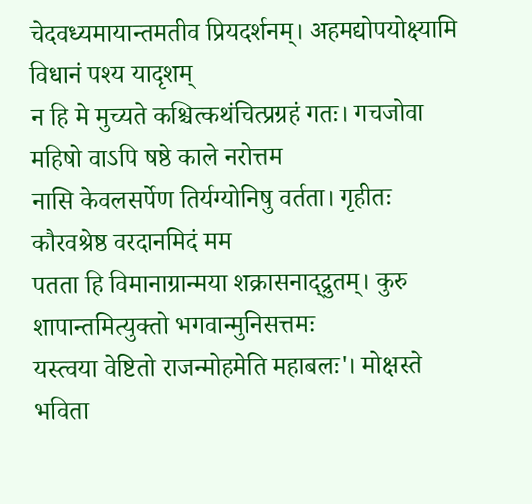चेदवध्यमायान्तमतीव प्रियदर्शनम्। अहमद्योपयोक्ष्यामि विधानं पश्य यादृशम्
न हि मे मुच्यते कश्चित्कथंचित्प्रग्रहं गतः। गचजोवा महिषो वाऽपि षष्ठे काले नरोत्तम
नासि केवलसर्पेण तिर्यग्योनिषु वर्तता। गृहीतः कौरवश्रेष्ठ वरदानमिदं मम
पतता हि विमानाग्रान्मया शक्रासनाद्द्रुतम्। कुरु शापान्तमित्युक्तो भगवान्मुनिसत्तमः
यस्त्वया वेष्टितो राजन्मोहमेति महाबलः'। मोक्षस्ते भविता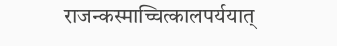राजन्कस्माच्चित्कालपर्ययात्